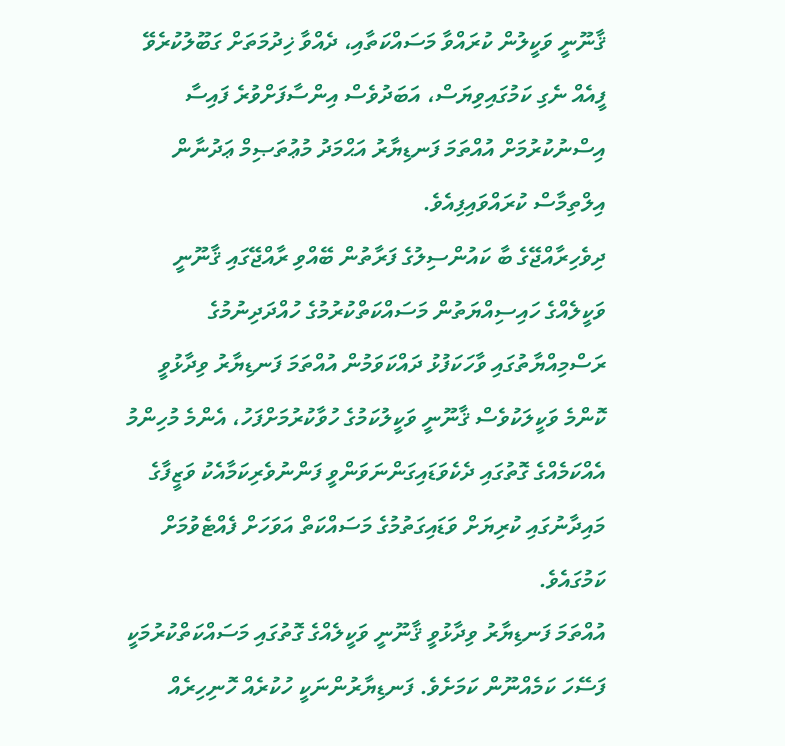ޤާނޫނީ ވަކީލުން ކުރައްވާ މަސައްކަތާއި، ދެއްވާ ޚިދުމަތަށް ގަބޫލުކުރެވޭ ފީއެއް ނެގި ކަމުގައިވިޔަސް، އަބަދުވެސް އިންސާފަށްވުރެ ފައިސާ އިސްނުކުރުމަށް އުއްތަމަ ފަނޑިޔާރު އަޙްމަދު މުޢުތަޞިމް ޢަދުނާން އިލްތިމާސް ކުރައްވައިފިއެވެ.
ދިވެހިރާއްޖޭގެ ބާ ކައުންސިލުގެ ފަރާތުން ބޭއްވި ރާއްޖޭގައި ޤާނޫނީ ވަކީލެއްގެ ހައިސިއްޔަތުން މަސައްކަތްކުރުމުގެ ހުއްދަދިނުމުގެ ރަސްމިއްޔާތުގައި ވާހަކަފުޅު ދައްކަވަމުން އުއްތަމަ ފަނޑިޔާރު ވިދާޅުވީ ކޮންމެ ވަކީލަކުވެސް ޤާނޫނީ ވަކީލުކަމުގެ ހުވާކުރުމަށްފަހު، އެންމެ މުހިންމު އެއްކަމެއްގެ ގޮތުގައި ދެކެވަޑައިގަންނަވަންވީ ފަންނުވެރިކަމާއެކު ވަޒީފާގެ މައިދާނުގައި ކުރިޔަށް ވަޑައިގަތުމުގެ މަސައްކަތް އަވަހަށް ފެއްޓެވުމަށް ކަމުގައެވެ.
އުއްތަމަ ފަނޑިޔާރު ވިދާޅުވީ ޤާނޫނީ ވަކީލެއްގެ ގޮތުގައި މަސައްކަތްކުރުމަކީ ފަސޭހަ ކަމެއްނޫން ކަމަށެވެ. ފަނޑިޔާރުންނަކީ ހުކުރެއް ހޮނިހިރެއް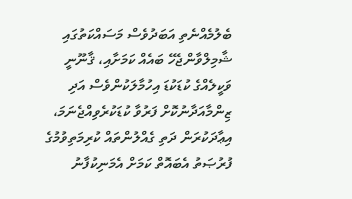ބެލުމެއްނެތި އަބަދުވެސް މަސައްކަތުގައި ޝާމިލްވާންޖެހޭ ބައެއް ކަމަށާއި، ޤާނޫނީ ވަކީލެއްގެ ކުޑަކުޑަ އިހުމާލަކުންވެސް އަދި ޒިންމާއަދާނުކޮށް ފަރުވާ ކުޑަކުރެވިއްޖެނަމަ، އިޢާދަކުރަން ދަތި ގެއްލުންތައް ކުރިމަތިވުމުގެ ފުރުޞަތު އެބައޮތް ކަމަށް އެމަނިކުފާނު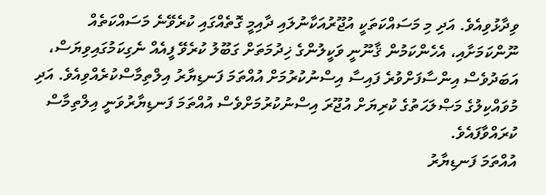ވިދާޅުވިއެވެ. އަދި މި މަސައްކަތަކީ އުޖޫރުއަކާނުލައި ދާއިމީ ގޮތެއްގައި ކުރެވޭނެ މަސައްކަތެއް ނޫންކަމަށާއި، އެހެންކަމުން ޤާނޫނީ ވަކީލުންގެ ޚިދުމަތަށް ގަބޫލު ކުރެވޭ ފީއެއް ނެގިކަމުގައިވިޔަސް، އަބަދުވެސް އިންސާފަށްވުރެ ފައިސާ އިސްނުކުރުމަށް އުއްތަމަ ފަނޑިޔާރު އިލްތިމާސްކުރެއްވިއެވެ. އަދި މުވައްކިލުގެ މަޞްލަޙަތުގެ ކުރިޔަށް އުޖޫރަ އިސްނުކުރުމަށްވެސް އުއްތަމަ ފަނޑިޔާރުވަނީ އިލްތިމާސް ކުރައްވާފައެވެ.
އުއްތަމަ ފަނޑިޔާރު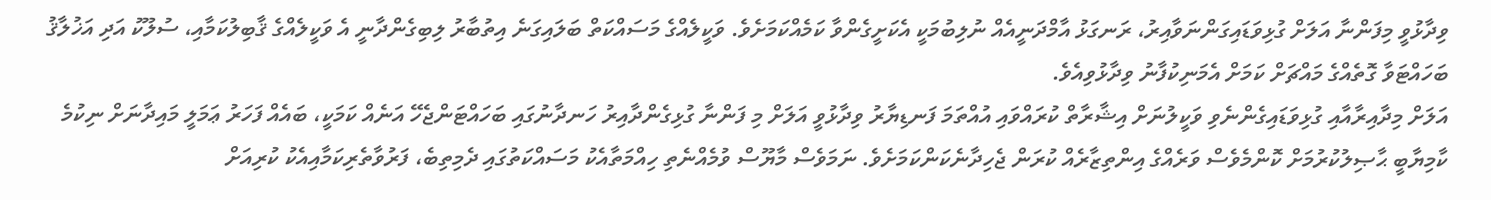ވިދާޅުވީ މިފަންނާ އަލަށް ގުޅިވަޑައިގަންނަވާއިރު، ރަނގަޅު އާމްދަނީއެއް ނުލިބުމަކީ އެކަށީގެންވާ ކަމެއްކަމަށެވެ. ވަކީލެއްގެ މަސައްކަތް ބަލައިގަނެ އިތުބާރު ލިބިގެންދާނީ އެ ވަކީލެއްގެ ޤާބިލުކަމާއި، ސުލޫކު އަދި އަޚުލާޤު ބަހައްޓަވާ ގޮތެއްގެ މައްޗަށް ކަމަށް އެމަނިކުފާނު ވިދާޅުވިއެވެ.
އަލަށް މިދާއިރާއާއި ގުޅިވަޑައިގެންނެވި ވަކީލުނަށް އިޝާރާތް ކުރައްވައި އުއްތަމަ ފަނޑިޔާރު ވިދާޅުވީ އަލަށް މި ފަންނާ ގުޅިގެންދާއިރު ހަނދާނުގައި ބަހައްޓަންޖެހޭ އަނެއް ކަމަކީ، ބައެއް ފަހަރު ޢަމަލީ މައިދާނަށް ނިކުމެ ކާމިޔާބީ ޙާޞިލުކުރުމަށް ކޮންމެވެސް ވަރެއްގެ އިންތިޒާރެއް ކުރަން ޖެހިދާނެކަންކަމަށެވެ. ނަމަވެސް މާޔޫސް ވުމެއްނެތި ހިއްމަތާއެކު މަސައްކަތުގައި ދެމިތިބެ، ފަރުވާތެރިކަމާއިއެކު ކުރިއަށް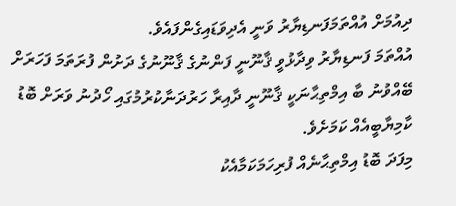ދިއުމަށް އުއްތަމަފަނޑިޔާރު ވަނީ އެދިވަޑައިގެންފައެވެ.
އުއްތަމަ ފަނޑިޔާރު ވިދާޅުވީ ޤާނޫނީ ފަންނުގެ ޤާނޫނުގެ ދަށުން ފުރަތަމަ ފަހަރަށް ބޭއްވުނު ބާ އިމްތިޙާނަކީ ޤާނޫނީ ދާއިރާ ހަރުދަނާކުރުމުގައި ހޯދުނު ވަރަށް ބޮޑު ކާމިޔާބީއެއް ކަމަށެވެ.
މިފަދަ ބޮޑު އިމްތިޙާނެއް ފުރިހަމަކަމާއެކު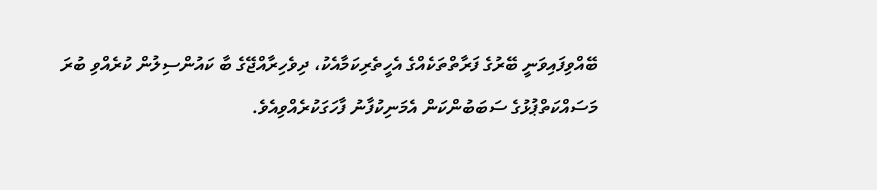ބޭއްވިފައިވަނީ ބޭރުގެ ފަރާތްތަކެއްގެ އެހީތެރިކަމާއެކު، ދިވެހިރާއްޖޭގެ ބާ ކައުންސިލުން ކުރެއްވި ބުރަ މަސައްކަތްޕުޅުގެ ސަބަބުންކަން އެމަނިކުފާނު ފާހަގަކުރެއްވިއެވެ.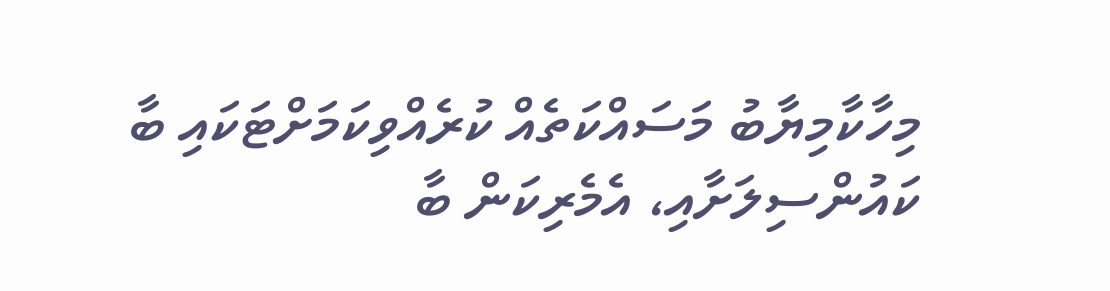މިހާކާމިޔާބު މަސައްކަތެއް ކުރެއްވިކަމަށްޓަކައި ބާ ކައުންސިލަށާއި، އެމެރިކަން ބާ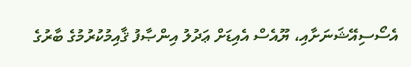އެސޯސިއޭޝަނަށާއި، ޔޫއެސް އެއިޑަށް ޢަދުލު އިންޞާފު ޤާއިމުކުރުމުގެ ބާރުގެ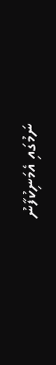ނަމުގައި އެމަނިކުފާނު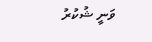ވަނީ ޝުކުރު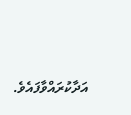އަދާކުރައްވާފައެވެ.